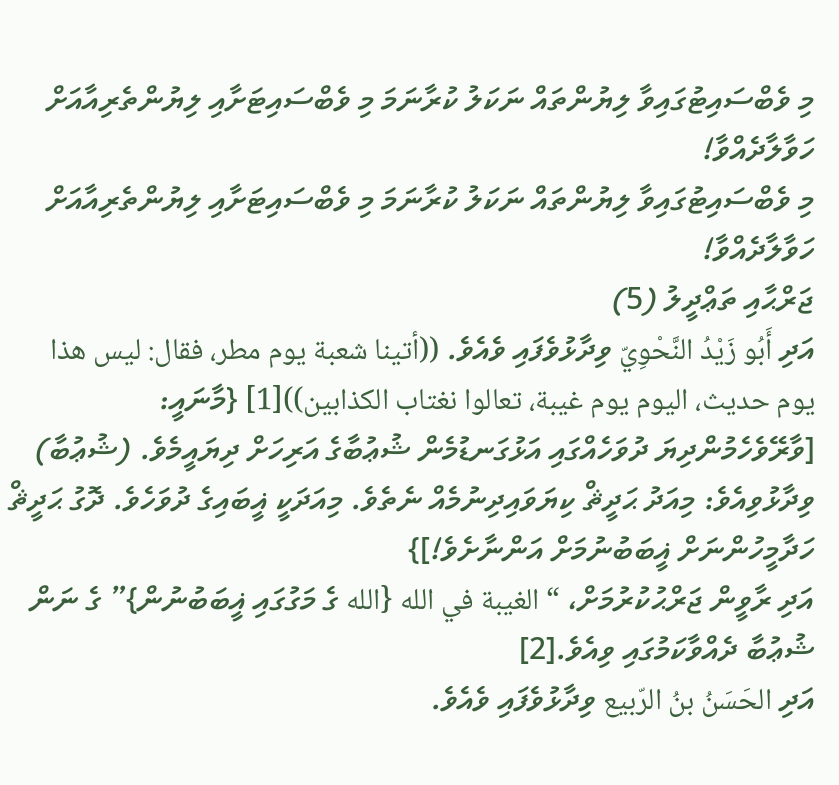މި ވެބްސައިޓުގައިވާ ލިޔުންތައް ނަކަލު ކުރާނަމަ މި ވެބްސައިޓަށާއި ލިޔުންތެރިއާއަށް ހަވާލާދެއްވާ!
މި ވެބްސައިޓުގައިވާ ލިޔުންތައް ނަކަލު ކުރާނަމަ މި ވެބްސައިޓަށާއި ލިޔުންތެރިއާއަށް ހަވާލާދެއްވާ!
ޖަރްޙާއި ތަޢްދީލު (5)
އަދި أَبُو زَيْدُ النَّحْوِيّ ވިދާޅުވެފައި ވެއެވެ. ((أتينا شعبة يوم مطر، فقال: ليس هذا يوم حديث، اليوم يوم غيبة، تعالوا نغتاب الكذابين))[1] {މާނައީ: [ވާރޭވެހެމުންދިޔަ ދުވަހެއްގައި އަޅުގަނޑުމެން ޝުޢުބާގެ އަރިހަށް ދިޔައީމެވެ. (ޝުޢުބާ) ވިދާޅުވިއެވެ: މިއަދު ޙަދީޘް ކިޔަވައިދިނުމެއް ނެތެވެ. މިއަދަކީ ޣީބައިގެ ދުވަހެވެ. ދޮގު ޙަދީޘް ހަދާމީހުންނަށް ޣީބަބުނުމަށް އަންނާށެވެ!]}
އަދި ރާވީން ޖަރްޙުކުރުމަށް، “الغيبة في الله {الله ގެ މަގުގައި ޣީބަބުނުން}” ގެ ނަން ޝުޢުބާ ދެއްވާކަމުގައި ވިއެވެ.[2]
އަދި الحَسَنُ بنُ الرّبيع ވިދާޅުވެފައި ވެއެވެ.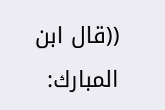((قال ابن المبارك: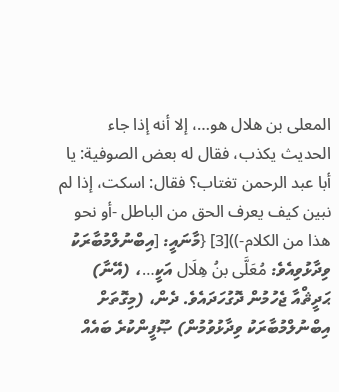المعلى بن هلال هو…، إلا أنه إذا جاء الحديث يكذب، فقال له بعض الصوفية: يا أبا عبد الرحمن تغتاب؟ فقال: اسكت، إذا لم نبين كيف يعرف الحق من الباطل -أو نحو هذا من الكلام-))[3] {މާނައީ: [އިބްނުލްމުބާރަކު ވިދާޅުވިއެވެ: مُعَلَّى بنُ هِلَال އަކީ…، (އޭނާ) ޙަދީޘްއާ ޖެހުމުން ދޮގުހަދައެވެ. ދެން، (މިގޮތަށް އިބްނުލްމުބާރަކު ވިދާޅުވުމުން) ޞޫފީންކުރެ ބައެއް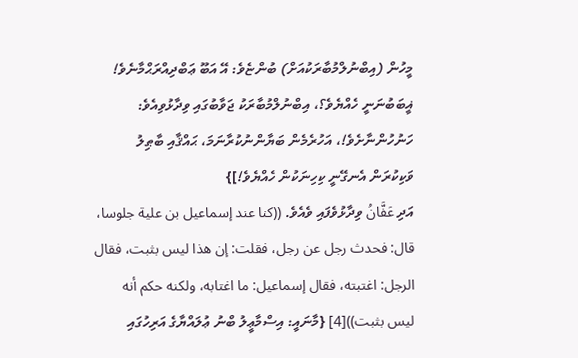މީހުން (އިބްނުލްމުބާރަކުއަށް) ބުންޏެވެ: އޭ އަބޫ ޢަބްދިއްރަޙްމާނެވެ! ޣީބަބުނަނީ ހެއްޔެވެ؟، އިބްނުލްމުބާރަކު ޖަވާބުގައި ވިދާޅުވިއެވެ: ހަނުހުންނާށެވެ!، އަހުރެމެން ބަޔާންނުކުރާނަމަ، ޙައްޤާއި ބާޠިލު ވަކިކުރަން އެނގޭނީ ކިހިނަކުން ހެއްޔެވެ!]}
އަދި عَفَّانُ ވިދާޅުވެފައި ވެއެވެ. ((كنا عند إسماعيل بن علية جلوسا، قال: فحدث رجل عن رجل، فقلت: إن هذا ليس بثبت، فقال الرجل: اغتبته، فقال إسماعيل: ما اغتابه، ولكنه حكم أنه ليس بثبت))[4] {މާނައީ: އިސްމާޢީލު ބްނު ޢުލައްޔާގެ އަރިހުގައި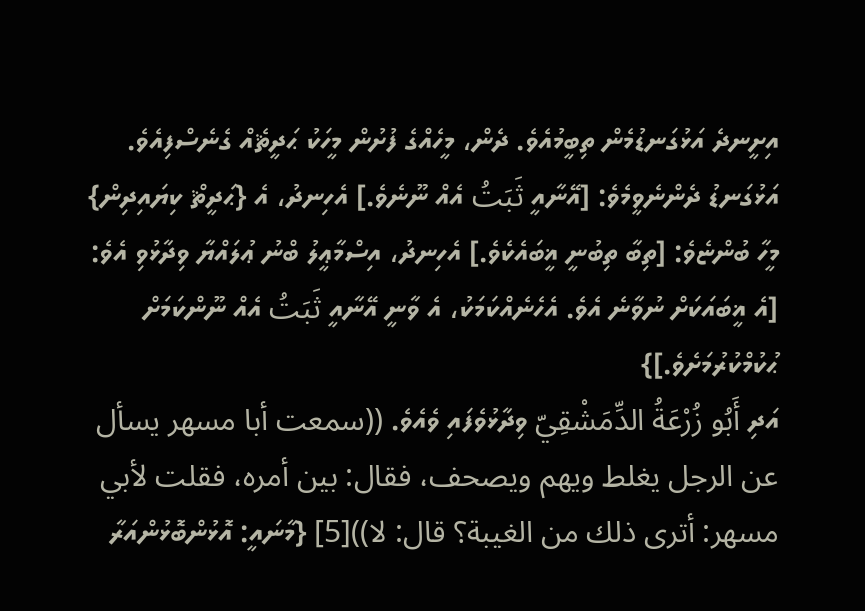އިށީނދެ އަޅުގަނޑުމެން ތިބީމުއެވެ. ދެން، މީހެއްގެ ފުށުން މީހަކު ޙަދީޘެއް ގެނެސްފިއެވެ. އަޅުގަނޑު ދެންނެވީމެވެ: [އޭނާއީ ثَبَتُ އެއް ނޫނެވެ.] އެހިނދު، އެ {ޙަދީޘް ކިޔައިދިން} މީހާ ބުންޏެވެ: [ތިބާ ތިބުނީ ޣީބައެކެވެ.] އެހިނދު، އިސްމާޢީލު ބްނު ޢުލައްޔާ ވިދާޅުވި އެވެ: [އެ ޣީބައަކަށް ނުވާނެ އެވެ. އެހެނެއްކަމަކު، އެ ވާނީ އޭނާއީ ثَبَتُ އެއް ނޫންކަމަށް ޙުކުމްކުރުމަށެވެ.]}
އަދި أَبُو زُرْعَةُ الدِّمَشْقِيّ ވިދާޅުވެފައި ވެއެވެ. ((سمعت أبا مسهر يسأل عن الرجل يغلط ويهم ويصحف، فقال: بين أمره، فقلت لأبي مسهر: أترى ذلك من الغيبة؟ قال: لا))[5] {މާނައީ: އޮޅުންބޮޅުންއަރާ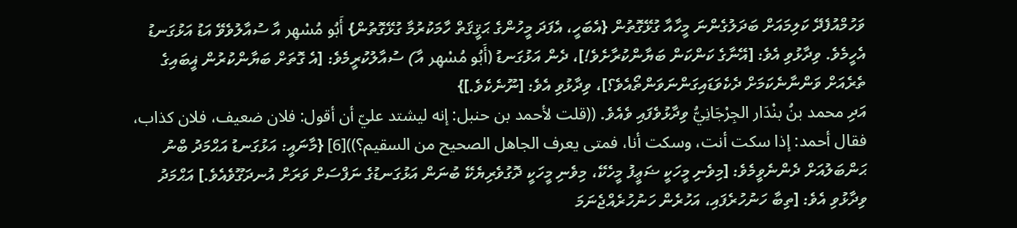ވަހުމްއުފެދޭ ކަލިމައަށް ބަދަލުގެންނަ މީހާއާ ގުޅޭގޮތުން {އެބަހީ، އެފަދަ މީހުންގެ ޙަޤީޤަތް ހާމަކުރުމާ ގުޅޭގޮތުން} أَبُو مُسْهِر އާ ސުއާލުވެވޭ އަޑު އަޅުގަނޑު އެހީމެވެ. ވިދާޅުވި އެވެ: [އޭނާގެ ކަންކަން ބަޔާންކުރާށެވެ!]، ދެން އަޅުގަނޑު (أَبُو مُسْهِر އާ) ސުއާލުކުރީމެވެ: [އެ ގޮތަށް ބަޔާންކުރުން ޣީބައިގެ ތެރެއަށް ވަންނާނެކަމަށް ދެކެވަޑައިގަންނަވަންތޯއެވެ؟]، ވިދާޅުވި އެވެ: [ނޫނެކެވެ.]}
އަދި محمد بنُ بنْدَار الجِرْجَانِيُّ ވިދާޅުވެފައި ވެއެވެ. ((قلت لأحمد بن حنبل: إنه ليشتد عليّ أن أقول: فلان ضعيف، فلان كذاب، فقال أحمد: إذا سكت أنت، وسكت أنا، فمتى يعرف الجاهل الصحيح من السقيم؟))[6] {މާނައީ: އަޅުގަނޑު އަޙްމަދު ބްނު ޙަންބަލުއަށް ދެންނެވީމެވެ: [މިވެނި މީހަކީ ޟަޢީފު މީހެކޭ، މިވެނި މީހަކީ ދޮގުވެރިޔެކޭ ބުނަން އަޅުގަނޑުގެ ނަފްސަށް ވަރަށް އުނދަގޫވެއެވެ.] އަޙްމަދު ވިދާޅުވި އެވެ: [ތިބާ ހަނުހުރެފައި، އަހުރެން ހަނުހުރެއްޖެނަމަ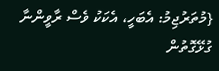{މުތަރުޖިމު: އެބަހީ، އެކަކު ވެސް ރާވީންނާ ގުޅޭގޮތުން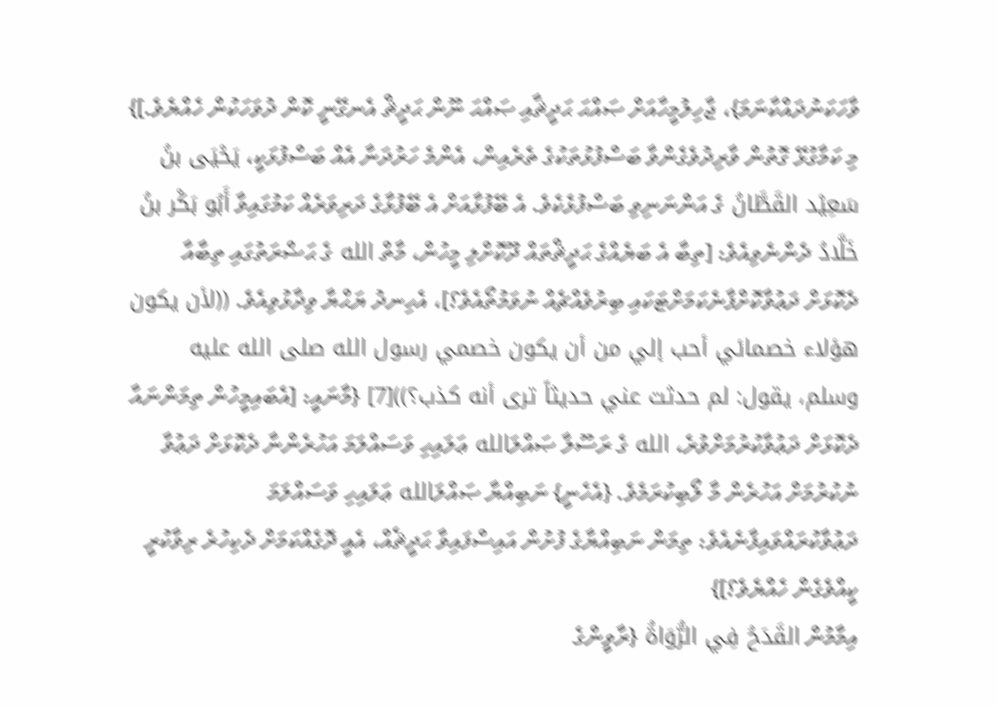ވާހަކަނުދައްކާނަމަ}، ޖާހިލުމީހާއަށް ޞައްޙަ ޙަދީޘާއި ޞައްޙަ ނޫން ޙަދީޘް އެނގޭނީ ކޮން ދުވަހަކުން ހެއްޔެވެ.]}
މި ކަމާގުޅޭ ގޮތުން ވާރިދުވެގެންވާ ބަސްފުޅުތަކުގެ ތެރެއިން، އެންމެ ހަރުދަނާ އެއް ބަސްފުޅަކީ، يَحْيَى بنُ سَعِيْد القَطَّانُ ގެ އަންނަނިވި ބަސްފުޅެކެވެ. އެ ބޭފުޅާއަށް އެ ބޭފުޅާގެ ދަރިވަރެއް ކަމުގައިވާ أَبُو بَكْر بنُ خَلَّادُ ދެންނެވިއެވެ: [ތިބާ އެ ބަޔެއްގެ ޙަދީޘްތައް ދޫކޮށްލި މީހުން، މާތް الله ގެ ޙަޟްރަތުގައި ތިބާއާ ދެކޮޅަށް ދަޢުވާކޮށްފާނެކަމަށްޓަކައި ބިރުވެއްޗެއް ނުވަމުތޯއެވެ؟]، އެހިނދު ޔަޙްޔާ ވިދާޅުވިއެވެ. ((لأن يكون هؤلاء خصمائي أحب إلي من أن يكون خصمي رسول الله صلى الله عليه وسلم، يقول: لم حدثت عني حديثاً ترى أنه كذب؟))[7] {މާނައީ: [އެބައިމީހުން ތިމަންނައާ ދެކޮޅަށް ދަޢުވާކުރުމަށްވުރެ، الله ގެ ރަސޫލާ ޞައްލަالله ޢަލައިހި ވަސައްލަމަ އަހުރެންނާ ދެކޮޅަށް ދަޢުވާ ނުކުރުމަށް އަހުރެން މާ ލޯބިކުރަމެވެ. {އެހެނީ} ނަބިއްޔާ ޞައްލަالله ޢަލައިހި ވަސައްލަމަ ދަޢުވާކުރައްވައިފާނެއެވެ: ތިމަން ނަބިއްޔާގެ ފުށުން އައިސްފައިވާ ޙަދީޘެއް، އެއީ ދޮގެއްކަމަށް ދެކިހުރެ ރިވާކުރީ ކީއްވެގެން ހެއްޔެވެ؟]}
އިމާމުން القَدَحُ فِي الرُّوَاةُ {ރާވީންގެ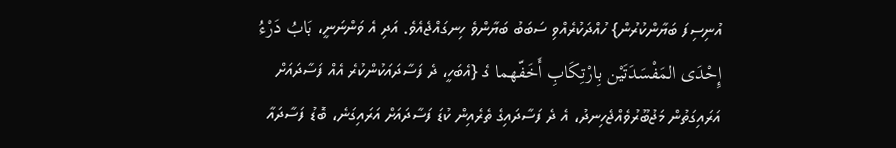އުނިސިފަ ބަޔާންކުރުން} ހުއްދަކުރެއްވި ސަބަބު ބަޔާންވެ ހިނގައްޖެއެވެ. އަދި އެ ވަންނަނީ، بَابُ دَرْءُ إِحْدَى المَفْسَدَتَيْن بِارْتِكَابِ أَخَفّهما ގެ {އެބަހީ، ދެ ފަސާދައަކުންކުރެ އެއް ފަސާދައަށް އަރައިގަތުން މަޖުބޫރުވެއްޖެހިނދު، އެ ދެ ފަސާދައިގެ ތެރެއިން ކުޑަ ފަސާދައަށް އަރައިގަނެ، ބޮޑު ފަސާދައާ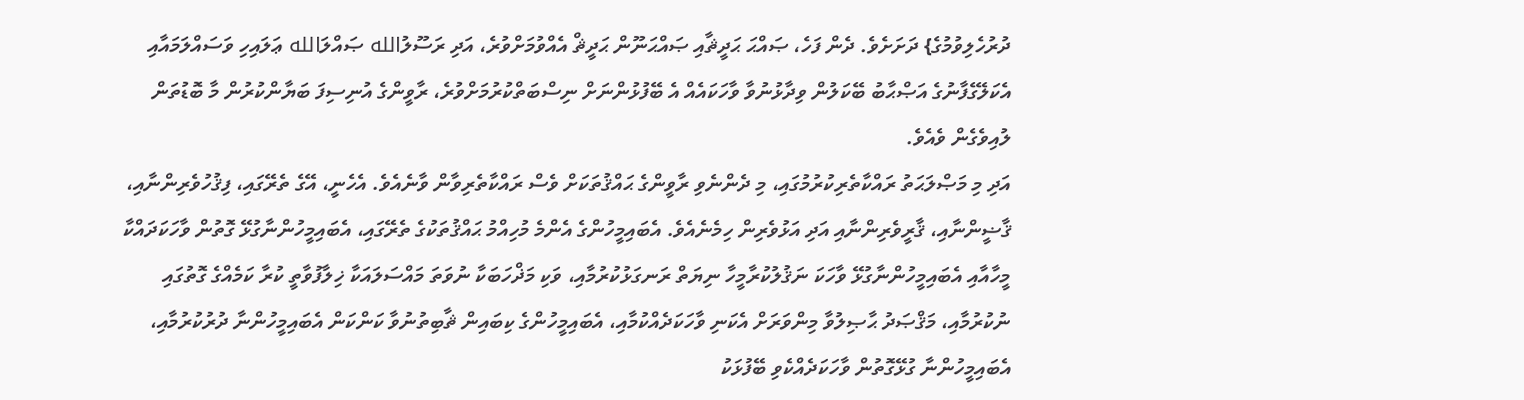ދުރުހެލިވުމުގެ} ދަށަށެވެ. ދެން ފަހެ، ޞައްޙަ ޙަދީޘާއި ޞައްޙަނޫން ޙަދީޘް އެއްވުމަށްވުރެ، އަދި ރަސޫލުالله ޞައްލަالله ޢަލައިހި ވަސައްލަމައާއި އެކަލޭގެފާނުގެ އަޞްޙާބު ބޭކަލުން ވިދާޅުނުވާ ވާހަކައެއް އެ ބޭފުޅުންނަށް ނިސްބަތްކުރުމަށްވުރެ، ރާވީންގެ އުނިސިފަ ބަޔާންކުރުން މާ ބޮޑުތަން ލުއިވެގެން ވެއެވެ.
އަދި މި މަޞްލަޙަތު ރައްކާތެރިކުރުމުގައި، މި ދެންނެވި ރާވީންގެ ޙައްޤުތަކަށް ވެސް ރައްކާތެރިވާން ވާނެއެވެ. އެހެނީ، އޭގެ ތެރޭގައި، ފިޤުހުވެރިންނާއި، ޤާޟީންނާއި، ޤާރީވެރިންނާއި އަދި އަޅުވެރިން ހިމެނެއެވެ. އެބައިމީހުންގެ އެންމެ މުހިއްމު ޙައްޤުތަކުގެ ތެރޭގައި، އެބައިމީހުންނާގުޅޭ ގޮތުން ވާހަކަދައްކާ މީހާއާއި އެބައިމީހުންނާގުޅޭ ވާހަކަ ނަޤުލުކުރާމީހާ ނިޔަތް ރަނގަޅުކުރުމާއި، ވަކި މަޛްހަބަކާ ނުވަތަ މައްސަލައަކާ ޚިލާފުވާތީ ކުރާ ކަމެއްގެ ގޮތުގައި ނުކުރުމާއި، މަޤްޞަދު ޙާޞިލުވާ މިންވަރަށް އެކަނި ވާހަކަދެއްކުމާއި، އެބައިމީހުންގެ ކިބައިން ޘާބިތުނުވާ ކަންކަން އެބައިމީހުންނާ ދުރުކުރުމާއި، އެބައިމީހުންނާ ގުޅޭގޮތުން ވާހަކަދެއްކެވި ބޭފުޅަކު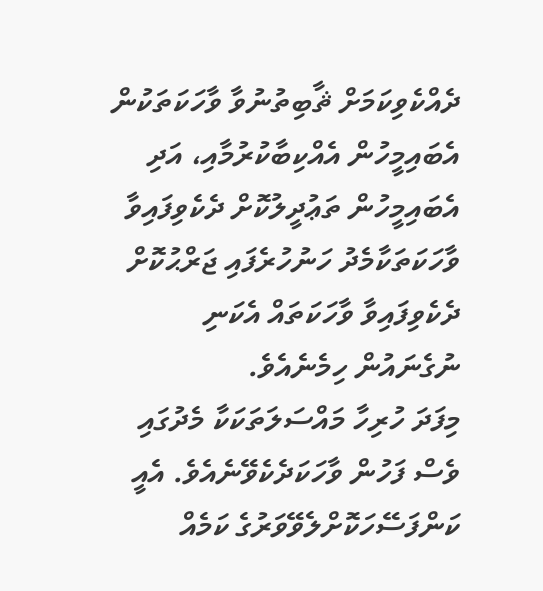ދެއްކެވިކަމަށް ޘާބިތުނުވާ ވާހަކަތަކުން އެބައިމީހުން އެއްކިބާކުރުމާއި، އަދި އެބައިމީހުން ތަޢުދީލުކޮށް ދެކެވިފައިވާ ވާހަކަތަކާމެދު ހަނުހުރެފައި ޖަރްޙުކޮށް ދެކެވިފައިވާ ވާހަކަތައް އެކަނި ނުގެނައުން ހިމެނެއެވެ.
މިފަދަ ހުރިހާ މައްސަލަތަކަކާ މެދުގައި ވެސް ފަހުން ވާހަކަދެކެވޭނެއެވެ. އެއީ ކަންފަސޭހަކޮށްލެވޭވަރުގެ ކަމެއް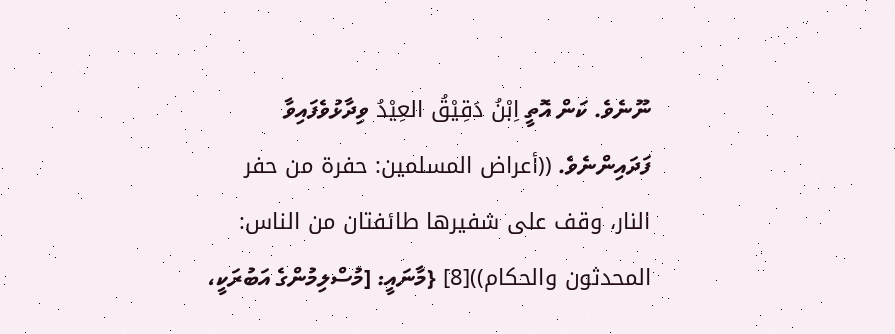ނޫނެވެ. ކަން އޮތީ اِبْنُ دَقِيْقُ العِيْدُ ވިދާޅުވެފައިވާ ފަދައިންނެވެ. ((أعراض المسلمين: حفرة من حفر النار، وقف على شفيرها طائفتان من الناس: المحدثون والحكام))[8] {މާނައީ: [މުސްލިމުންގެ އަބުރަކީ،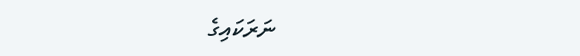ނަރަކައިގެ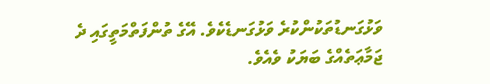ވަޅުގަނޑުތަކުންކުރެ ވަޅުގަނޑެކެވެ. އޭގެ ތުންފަތްމަތީގައި ދެ ޖަމާޢަތެއްގެ ބަޔަކު ވެއެވެ.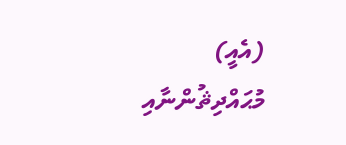(އެއީ) މުޙައްދިޘުންނާއި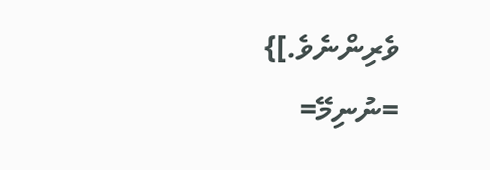ވެރިންނެވެ.]}
=ނުނިމޭ=